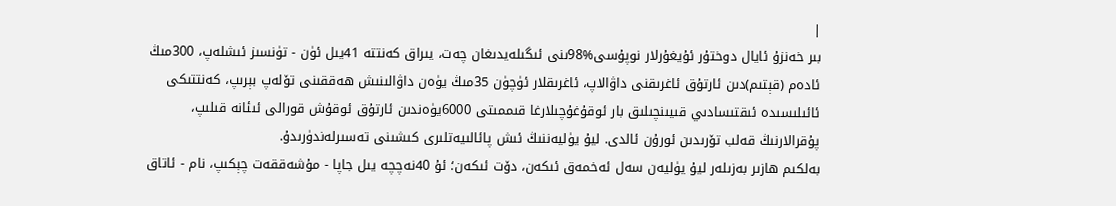|
بىر خەنزۇ ئايال دوختۇر ئۇيغۇرلار نوپۇسى%98ىنى ئىگىلەيدىغان چەت، يىراق كەنتتە 41يىل ئۈن - تۈنسىز ئىشلەپ، 300مىڭ ئادەم (قېتىم)دىن ئارتۇق ئاغرىقنى داۋالاپ، ئاغرىقلار ئۈچۈن 35مىڭ يۈەن داۋالىنىش ھەققىنى تۆلەپ بېرىپ، كەنتتىكى ئائىلىسىدە ئىقتىسادىي قىيىنچىلىق بار ئوقۇغۇچىلارغا قىممىتى 6000يۈەندىن ئارتۇق ئوقۇش قورالى ئىئانە قىلىپ، پۇقرالارنىڭ قەلب تۆرىدىن ئورۇن ئالدى. ليۇ يۈليەننىڭ ئىش پائالىيەتلىرى كىشىنى تەسىرلەندۈرىدۇ.
بەلكىم ھازىر بەزىلەر ليۇ يۈليەن سەل ئەخمەق ئىكەن، دۆت ئىكەن؛ ئۇ 40نەچچە يىل جاپا - مۇشەققەت چېكىپ، نام - ئاتاق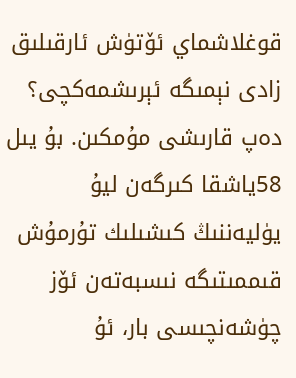قوغلاشماي ئۆتۈش ئارقىلىق زادى نېمىگە ئېرىشمەكچى؟ دەپ قارىشى مۇمكىن. بۇ يىل 58ياشقا كىرگەن ليۇ يۈليەننىڭ كىشىلىك تۇرمۇش قىممىتىگە نىسبەتەن ئۆز چۈشەنچىسى بار، ئۇ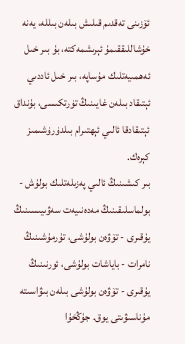ئۆزىنى تەقدىم قىلىش بىلەن بىللە، يەنە خۇشاللىققىمۇ ئېرىشمەكتە، بۇ بىر خىل ئەھمىيەتلىك مۇساپە، بىر خىل ئاددىي ئېتىقاد بىلەن غايىنىڭ تۈرتكىسى، بۇنداق ئېتىقادقا ئالىي ئېھتىرام بىلدۈرۈشىمىز كېرەك.
بىر كىشىنىڭ ئالىي پەزىلەتلىك بولۇش - بولماسلىقىنىڭ مەدەنىيەت سەۋىيىسىنىڭ يۇقىرى - تۆۋەن بولۇشى، تۇرمۇشىنىڭ نامرات - باياشات بولۇشى، ئورنىنىڭ يۇقىرى - تۆۋەن بولۇشى بىلەن بىۋاسىتە مۇناسىۋىتى يوق. جۇڭخۇا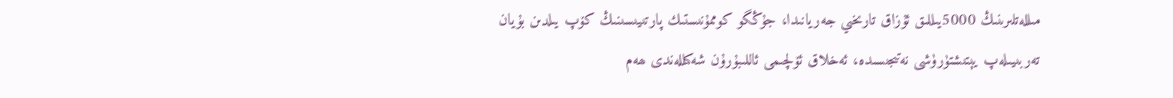مىللەتلىرىنىڭ 5000يىللىق ئۇزاق تارىخىي جەريانىدا، جۇڭگو كوممۇنىستىك پارتىيىسىنىڭ كۆپ يىلدىن بۇيان تەربىيىلەپ يېتىشتۈرۈشى نەتىجىسىدە، ئەخلاق ئۆلچىمى ئاللىبۇرۇن شەكىللەندى ھەم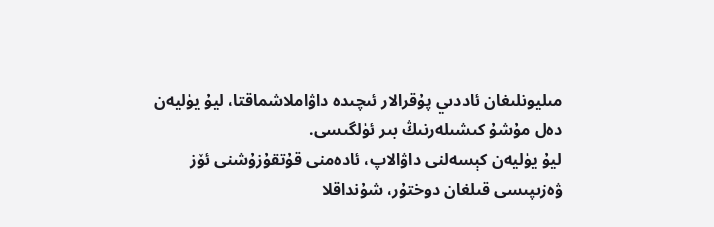مىليونلىغان ئاددىي پۇقرالار ئىچىدە داۋاملاشماقتا، ليۇ يۈليەن دەل مۇشۇ كىشىلەرنىڭ بىر ئۈلگىسى.
ليۇ يۈليەن كېسەلنى داۋالاپ، ئادەمنى قۇتقۇزۇشنى ئۆز ۋەزىپىسى قىلغان دوختۇر، شۇنداقلا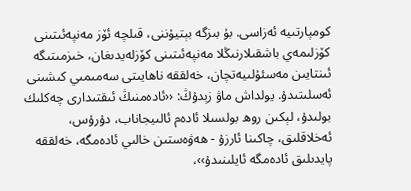كومپارتىيە ئەزاسى. بۇ بىزگە بېتيۇننى، قىلچە ئۆز مەنپەئىتىنى كۆزلىمەي باشقىلارنىڭلا مەنپەئىتىنى كۆزلەيدىغان، خىزمىتىگە ئىنتايىن مەسئۇلىيەتچان، خەلققە ناھايىتى سەمىمىي كىشىنى ئەسلىتىدۇ. يولداش ماۋ زېدۇڭ: ‹‹ئادەمنىڭ ئىقتىدارى چەكلىك بولىدۇ، لېكىن روھ بولسىلا ئادەم ئالىيجاناب، دۇرۇس، ئەخلاقلىق، چاكىنا ئارزۇ - ھەۋەستىن خالىي ئادەمگە، خەلققە پايدىلىق ئادەمگە ئايلىنىدۇ››،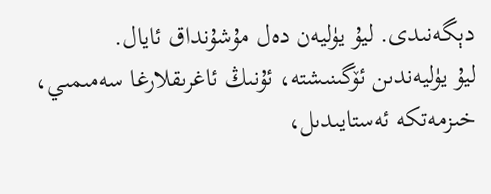دېگەنىدى. ليۇ يۈليەن دەل مۇشۇنداق ئايال.
ليۇ يۈليەندىن ئۆگىنىشتە، ئۇنىڭ ئاغرىقلارغا سەمىمىي، خىزمەتكە ئەستايىدىل،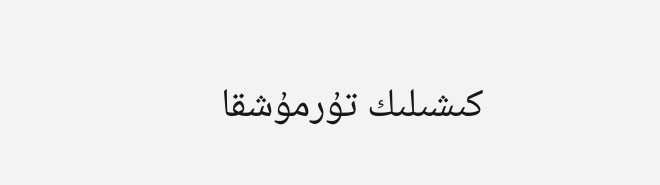كىشىلىك تۇرمۇشقا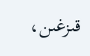قىزغىن،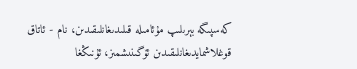كەسپىگە بېرىلىپ مۇئامىلە قىلىدىغانلىقىدىن، نام - ئاتاق قوغلاشمايدىغانلىقىدىن ئۆگىنىشمىز، ئۇنىڭغا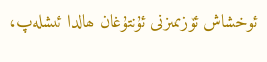ئوخشاش ئۆزىمىزنى ئۇنتۇغان ھالدا ئىشلەپ،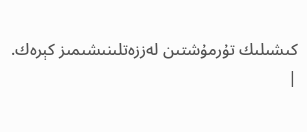كىشىلىك تۇرمۇشتىن لەززەتلىنىشىمىز كېرەك.
|